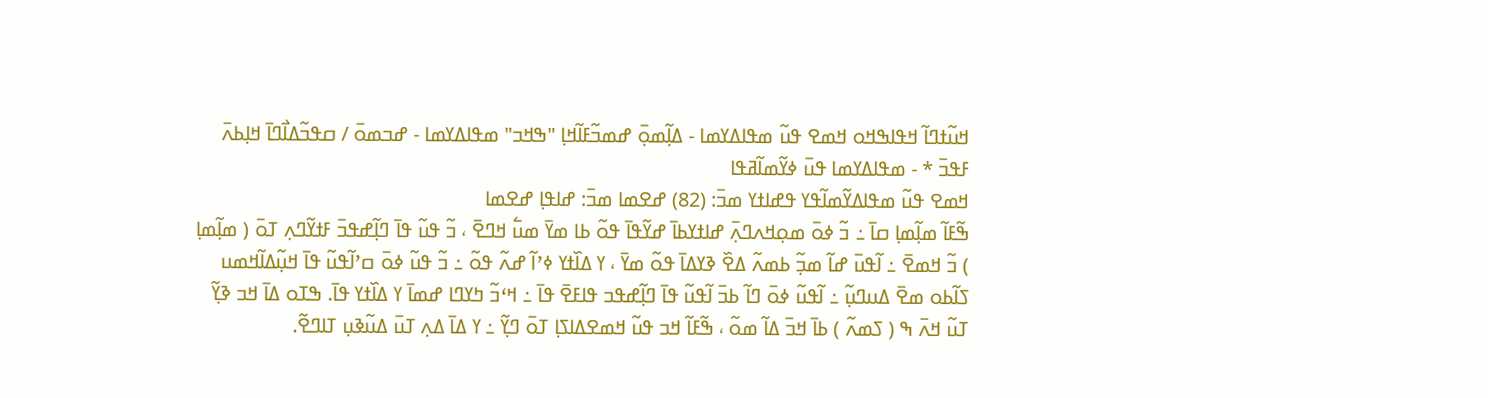ߞߎ߬ߙߣߊ߬ ߞߟߊߒߞߋ ߞߘߐ ߟߎ߬ ߘߟߊߡߌߘߊ - ߡߊ߲߬ߘߋ߲߫ ߝߘߏ߬ߓߊ߬ߞߊ߲ "ߒߞߏ" ߘߟߊߡߌߘߊ - ߝߏߘߋ߫ / ߛߟߏ߬ߡߊ߯ߣߊ߫ ߞߊ߲ߕߍ߫ ߓߟߏ߫ * - ߘߟߊߡߌߘߊ ߟߎ߫ ߦߌ߬ߘߊ߬ߥߟߊ
ߞߘߐ ߟߎ߬ ߘߟߊߡߌ߬ߘߊ߬ߟߌ ߟߝߊߙߌ ߘߏ߫: (82) ߝߐߘߊ ߘߏ߫: ߝߊߟߊ߲ ߝߐߘߊ
ߒ߬ߓߊ߬ ߘߊ߲߬ߘߊ߲ ߛߊ߫ ߸ ߏ߬ ߦߋ߫ ߘߋ߲ߞߍߣߍ߲߫ ߝߊߙߌߕߊ߫ ߝߌ߬ߟߊ߫ ߟߋ߬ ߕߊ ߘߌ߫ ߘߎ߱ ߞߣߐ߫ ، ߏ߬ ߟߎ߬ ߟߊ߫ ߣߊ߲߬ߝߟߏ߫ ߓߙߌ߬ߣߍ߲ ߠߋ߫ ( ߘߊ߲߬ߘߊ߲ ) ߏ߬ ߞߘߐ߫ ߸ ߊ߬ߟߎ߫ ߝߊ߬ ߘߏ߲߬ ߕߘߍ߬ ߡߐ߰ ߢߌߡߊ߫ ߟߋ߬ ߘߌ߫ ، ߌ ߡߊ߰ߙߌ ߦߴߊ߬ ߝߍ߬ ߟߋ߬ ߸ ߏ߬ ߟߎ߬ ߦߋ߫ ߛߴߊ߬ߟߎ߬ ߟߊ߫ ߞߎ߲߬ߡߊ߬ߞߘߎ ߖߊ߬ߕߋ ߘߐ߫ ߡߎߣߎ߲߬ ߸ ߊ߬ߟߎ߬ ߦߋ߫ ߣߊ߬ ߕߏ߫ ߊ߬ߟߎ߬ ߟߊ߫ ߣߊ߲߬ߝߟߏ ߟߊߓߐ߫ ߟߊ߫ ߸ ߞߵߏ߬ ߤߌߣߊ ߝߘߊ߫ ߌ ߡߊ߰ߙߌ ߟߊ߫. ߒߠߋ ߡߊ߫ ߞߏ ߢߌ߲߬ ߠߎ߬ ߞߍ߫ ߒ ( ߖߘߍ߬ ) ߕߊ߫ ߞߏ߫ ߡߊ߬ ߘߋ߬ ، ߒ߬ߓߊ߬ ߞߏ ߟߎ߬ ߞߘߐߡߊߖߊ߲ ߠߋ߫ ߣߌ߲߬ ߸ ߌ ߡߊ߫ ߡߍ߲ ߠߎ߫ ߡߎ߬ߢߎ߲ ߠߊߣߐ߬.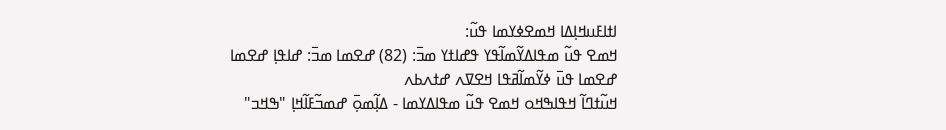ߊߙߊߓߎߞߊ߲ߡߊ ߞߘߐߦߌߘߊ ߟߎ߬:
ߞߘߐ ߟߎ߬ ߘߟߊߡߌ߬ߘߊ߬ߟߌ ߟߝߊߙߌ ߘߏ߫: (82) ߝߐߘߊ ߘߏ߫: ߝߊߟߊ߲ ߝߐߘߊ
ߝߐߘߊ ߟߎ߫ ߦߌ߬ߘߊ߬ߥߟߊ ߞߐߜߍ ߝߙߍߕߍ
ߞߎ߬ߙߣߊ߬ ߞߟߊߒߞߋ ߞߘߐ ߟߎ߬ ߘߟߊߡߌߘߊ - ߡߊ߲߬ߘߋ߲߫ ߝߘߏ߬ߓߊ߬ߞߊ߲ "ߒߞߏ"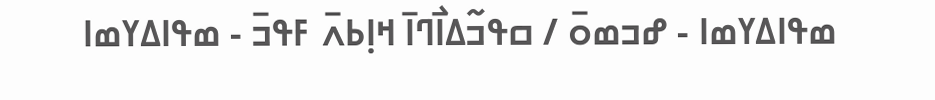ߘߟߊߡߌߘߊ - ߝߏߘߋ߫ / ߛߟߏ߬ߡߊ߯ߣߊ߫ ߞߊ߲ߕߍ߫ ߓߟߏ߫ - ߘߟߊߡߌߘߊ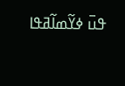ߟߎ߫ ߦߌ߬ߘߊ߬ߥߟߊ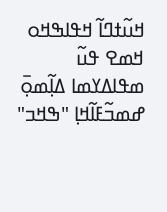ߞߎ߬ߙߣߊ߬ ߞߟߊߒߞߋ ߞߘߐ ߟߎ߬ ߘߟߊߡߌߘߊ ߡߊ߲߬ߘߋ߲߫ ߝߘߏ߬ߓߊ߬ߞߊ߲ "ߒߞߏ"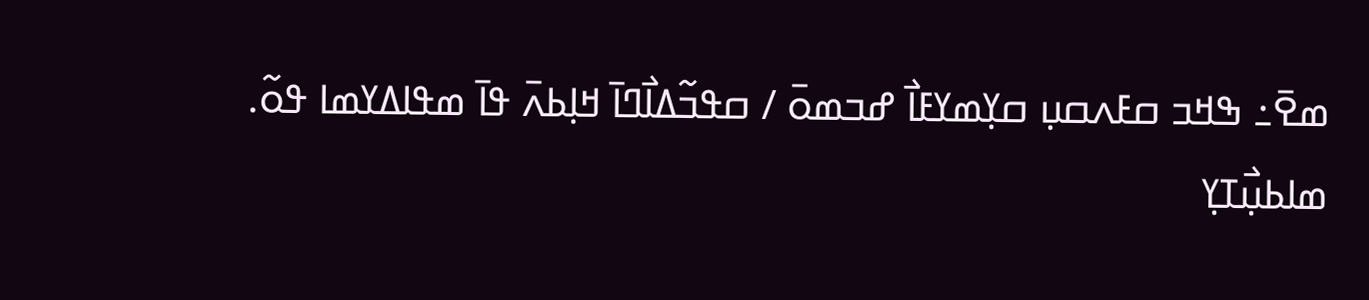ߘߐ߫߸ ߒߞߏ ߛߓߍߛߎ߲ ߛߌ߲ߘߌߓߊ߯ ߝߏߘߋ߫ / ߛߟߏ߬ߡߊ߯ߣߊ߫ ߞߊ߲ߕߍ߫ ߟߊ߫ ߘߟߊߡߌߘߊ ߟߋ߬.
ߘߊߕߎ߲߯ߠߌ߲